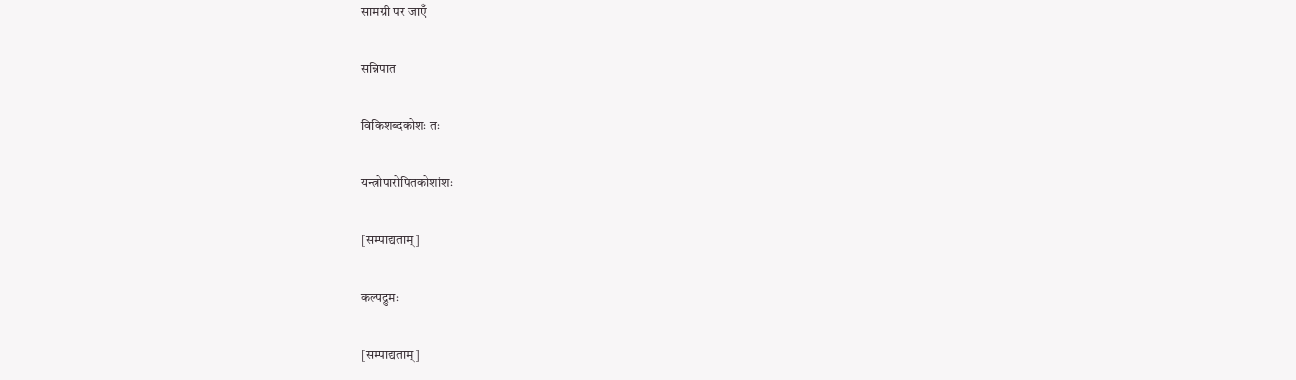सामग्री पर जाएँ

सन्निपात

विकिशब्दकोशः तः

यन्त्रोपारोपितकोशांशः

[सम्पाद्यताम्]

कल्पद्रुमः

[सम्पाद्यताम्]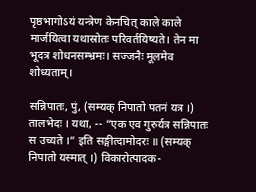पृष्ठभागोऽयं यन्त्रेण केनचित् काले काले मार्जयित्वा यथास्रोतः परिवर्तयिष्यते। तेन मा भूदत्र शोधनसम्भ्रमः। सज्जनैः मूलमेव शोध्यताम्।

सन्निपातः, पुं, (सम्यक् निपातो पतनं यत्र ।) तालभेदः । यथा, -- “एक एव गुरुर्यत्र सन्निपातः स उच्यते ।” इति सङ्गीत्दामोदरः ॥ (सम्यक् निपातो यस्मात् ।) विकारोत्पादक-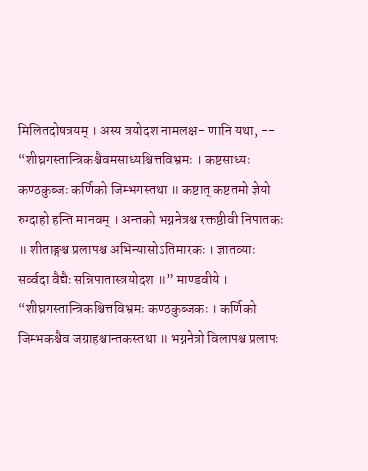मिलितदोषत्रयम् । अस्य त्रयोदश नामलक्ष- णानि यथा, -- “शीघ्रगस्तान्त्रिकश्चैवमसाध्यश्चित्तविभ्रमः । कष्टसाध्यः कण्ठकुब्जः कर्णिको जिम्भगस्तथा ॥ कष्टात् कष्टतमो ज्ञेयो रुग्दाहो हन्ति मानवम् । अन्तको भग्ननेत्रश्च रक्तष्ठीवी निपातकः ॥ शीताङ्गश्च प्रलापश्च अभिन्यासोऽतिमारकः । ज्ञातव्याः सर्व्वदा वैद्यैः सन्निपातास्त्रयोदश ॥” माण्डवीये । “शीघ्रगस्तान्त्रिकश्चित्तविभ्रमः कण्ठकुब्जकः । कर्णिको जिम्भकश्चैव जग्राहश्चान्तकस्तथा ॥ भग्ननेत्रो विलापश्च प्रलापः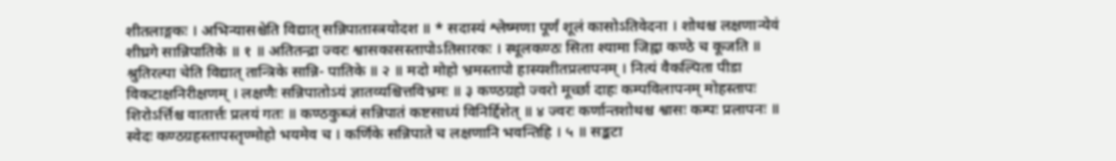शीतलाङ्गकः । अभिन्यासश्चेति विद्यात् सन्निपातास्त्रयोदश ॥ * सदास्यं श्लेष्मणा पूर्णं शूलं कासोऽतिवेदना । शोथश्च लक्षणान्येवं शीघ्रगे सान्निपातिके ॥ १ ॥ अतितन्द्रा ज्वरः श्वासकासस्तापोऽतिसारकः । स्थूलकण्ठः सिता श्यामा जिह्वा कण्ठे च कूजति ॥ श्रुतिरल्पा चेति विद्यात् तान्त्रिके सान्नि- पातिके ॥ २ ॥ मदो मोहो भ्रमस्तापो हास्यशीतप्रलापनम् । नित्यं वैकल्पिता पीडा विकटाक्षनिरीक्षणम् । लक्षणैः सन्निपातोऽयं ज्ञातव्यश्चित्तविभ्रमः ॥ ३ कण्ठग्रहो ज्वरो मूर्च्छा दाहः कम्पविलापनम् मोहस्तापः शिरोऽर्त्तिश्च वातार्त्तः प्रलयं गतः ॥ कण्ठकुब्जं सन्निपातं कष्टसाध्यं विनिर्द्दिशेत् ॥ ४ ज्वरः कर्णान्तशोथश्च श्वासः कम्पः प्रलापनः ॥ स्वेदः कण्ठग्रहस्तापस्तृण्मोहो भयमेव च । कर्णिके सन्निपाते च लक्षणानि भवन्तिहि । ५ ॥ सङ्कटा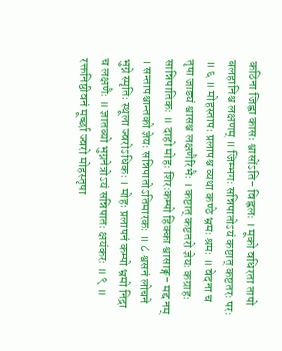कठिना जिह्वा कासः श्वासोंऽति- विह्वलः । मूको वधिरता तापो बलहानिश्च लक्षणम् ॥ जिम्भगः सन्निपातोऽयं कष्टात् कष्टतरः परः ॥ ६ ॥ मोहस्तापः प्रलापश्च व्यथा कण्ठे भ्रमः श्रमः ॥ वेदना च तृषा जाड्यं श्वासश्च लक्षणैरिभैः । कष्टात् कष्टतरो ज्ञेयः कग्राहः सान्निपातिकः ॥ दाहो मोहः शिरःकम्पो हिक्का श्वासाङ्ग- मद्द नम् । सन्तापश्चान्तको ज्ञेयः सन्निपातोऽतिमारकः ॥ ८ श्वसनं लोचने भुग्ने स्मृतिः स्थूला ज्वरोऽधिकः । मोहः प्रलापनं कम्पो भ्रमो निद्रा च लक्षणैः ॥ ज्ञातव्यो भुग्ननेत्रोऽयं सन्निपातः क्षयंकरः ॥ ९ ॥ रक्तनिष्ठीवनं मूर्च्छा ज्वरो मोहस्तृषा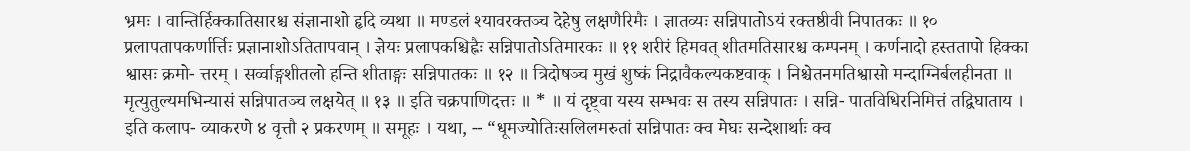भ्रमः । वान्तिर्हिक्कातिसारश्च संज्ञानाशो हृदि व्यथा ॥ मण्डलं श्यावरक्तञ्च देहेषु लक्षणैरिमैः । ज्ञातव्यः सन्निपातोऽयं रक्तष्ठीवी निपातकः ॥ १० प्रलापतापकर्णार्त्तिः प्रज्ञानाशोऽतितापवान् । ज्ञेयः प्रलापकश्चिह्नैः सन्निपातोऽतिमारकः ॥ ११ शरीरं हिमवत् शीतमतिसारश्च कम्पनम् । कर्णनादो हस्ततापो हिक्का श्वासः क्रमो- त्तरम् । सर्व्वाङ्गशीतलो हन्ति शीताङ्गः सन्निपातकः ॥ १२ ॥ त्रिदोषञ्च मुखं शुष्कं निद्रावैकल्यकष्टवाक् । निश्चेतनमतिश्वासो मन्दाग्निर्बलहीनता ॥ मृत्युतुल्यमभिन्यासं सन्निपातञ्च लक्षयेत् ॥ १३ ॥ इति चक्रपाणिदत्तः ॥ * ॥ यं दृष्ट्वा यस्य सम्भवः स तस्य सन्निपातः । सन्नि- पातविधिरनिमित्तं तद्विघाताय । इति कलाप- व्याकरणे ४ वृत्तौ २ प्रकरणम् ॥ समूहः । यथा, -- “धूमज्योतिःसलिलमरुतां सन्निपातः क्व मेघः सन्देशार्थाः क्व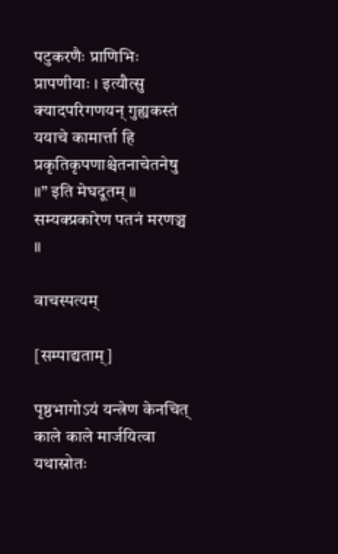पटुकरणैः प्राणिभिः प्रापणीयाः । इत्यौत्सु क्यादपरिगणयन् गुह्यकस्तं ययाचे कामार्त्ता हि प्रकृतिकृपणाश्चेतनाचेतनेषु ॥” इति मेघदूतम् ॥ सम्यक्प्रकारेण पतनं मरणञ्च ॥

वाचस्पत्यम्

[सम्पाद्यताम्]

पृष्ठभागोऽयं यन्त्रेण केनचित् काले काले मार्जयित्वा यथास्रोतः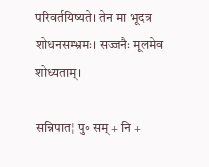परिवर्तयिष्यते। तेन मा भूदत्र शोधनसम्भ्रमः। सज्जनैः मूलमेव शोध्यताम्।

सन्निपात¦ पु॰ सम् + नि +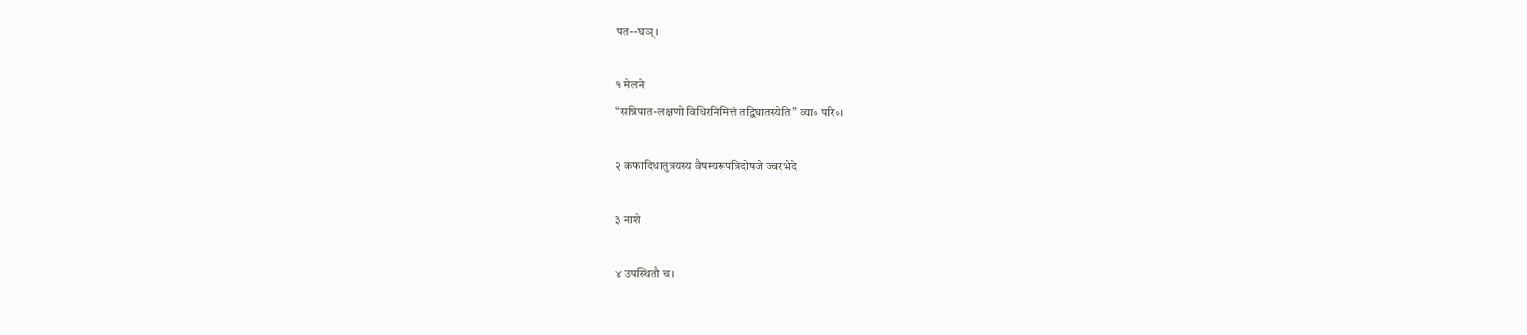पत--घञ्।

१ मेलने
“सन्निपात-लक्षणो विधिरनिमित्तं तद्विघातस्येति” व्या॰ परि॰।

२ कफादिधातुत्रयस्य वैषम्यरूपत्रिदोषजे ज्वरभेदे

३ नाशे

४ उपस्थितौ च।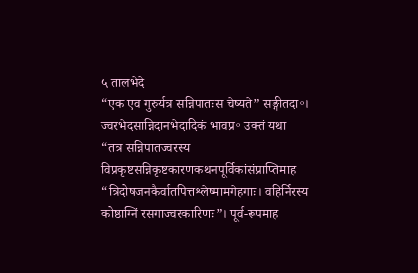५ तालभेदे
“एक एव गुरुर्यत्र सन्निपातःस चेष्यते” सङ्गीतदा॰। ज्वरभेदसान्निदानभेदादिकं भावप्र॰ उक्तं यथा
“तत्र सन्निपातज्वरस्य विप्रकृष्टसन्निकृष्टकारणकथनपूर्विकांसंप्राप्तिमाह
“त्रिदोषजनकैर्वातपित्तश्लेष्मामगेहगाः। वहिर्निरस्य कोष्ठाग्निं रसगाज्वरकारिणः”। पूर्व-रूपमाह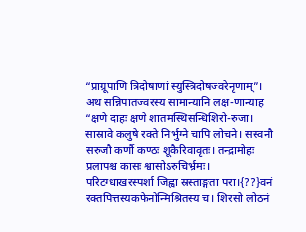“प्राग्रूपाणि त्रिदोषाणां स्युस्त्रिदोषज्वरेनृणाम्”। अथ सन्निपातज्वरस्य सामान्यानि लक्ष-णान्याह
“क्षणे दाहः क्षणे शातमस्थिसन्धिशिरो-रुजा। सास्रावे कलुषे रक्ते निर्भुग्ने चापि लोचने। सस्वनौ सरुजौ कर्णौ कण्ठः शूकैरिवावृतः। तन्द्रामोहः प्रलापश्च कासः श्वासोऽरुचिर्भ्रमः। परिटग्धाखरस्पर्शा जिह्वा स्रस्ताङ्गता परा।{??}वनं रक्तपित्तस्यकफेनोन्मिश्रितस्य च। शिरसो लोठनं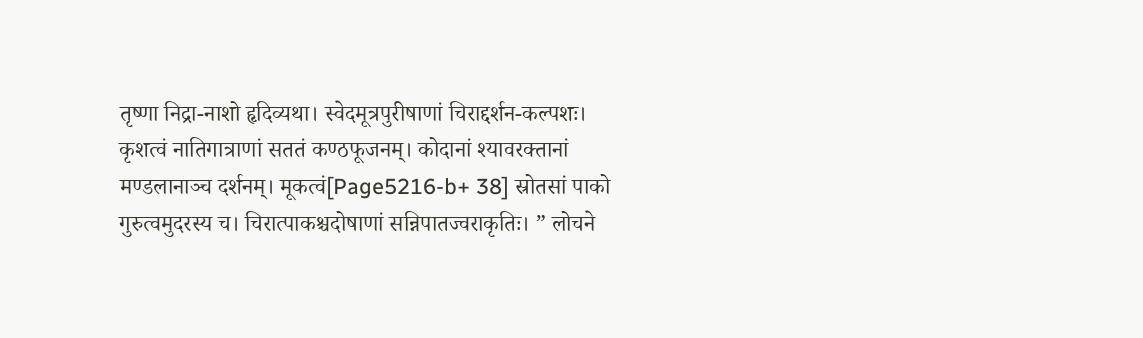तृष्णा निद्रा-नाशो हृदिव्यथा। स्वेदमूत्रपुरीषाणां चिराद्दर्शन-कल्पशः। कृशत्वं नातिगात्राणां सततं कण्ठफूजनम्। कोदानां श्यावरक्तानां मण्डलानाञ्च दर्शनम्। मूकत्वं[Page5216-b+ 38] स्रोतसां पाको गुरुत्वमुदरस्य च। चिरात्पाकश्चदोषाणां सन्निपातज्वराकृतिः। ” लोचने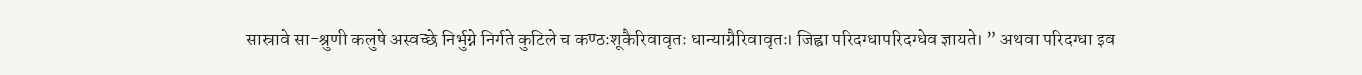सास्रावे सा-श्रुणी कलुषे अस्वच्छे निर्भुग्ने निर्गते कुटिले च कण्ठःशूकैरिवावृतः धान्याग्रैरिवावृतः। जिह्वा परिदग्धापरिदग्धेव ज्ञायते। ” अथवा परिदग्धा इव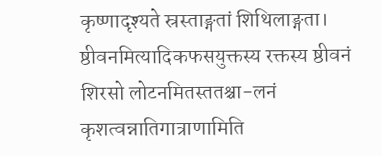कृष्णादृश्यते स्रस्ताङ्गतां शिथिलाङ्गता। ष्ठीवनमित्यादिकफसयुक्तस्य रक्तस्य ष्ठीवनं शिरसो लोटनमितस्ततश्चा-लनं कृशत्वन्नातिगात्राणामिति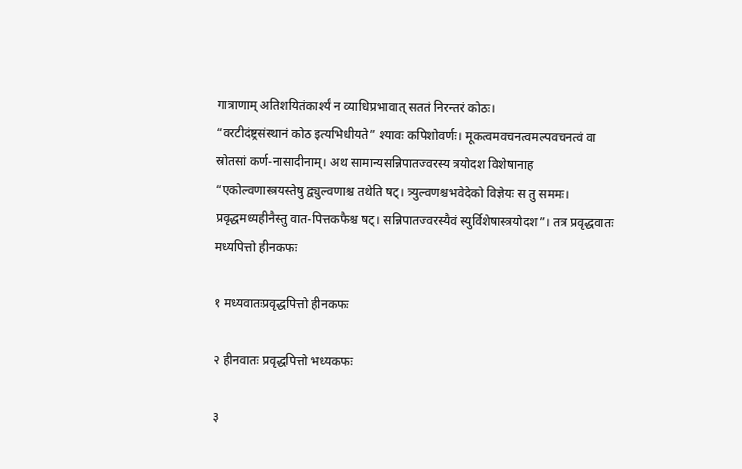गात्राणाम् अतिशयितंकार्श्यं न व्याधिप्रभावात् सततं निरन्तरं कोठः।
“वरटीदंष्ट्रसंस्थानं कोठ इत्यभिधीयते” श्यावः कपिशोवर्णः। मूकत्वमवचनत्वमल्पवचनत्वं वा स्रोतसां कर्ण-नासादीनाम्। अथ सामान्यसन्निपातज्वरस्य त्रयोदश विशेषानाह
“एकोल्वणास्त्रयस्तेषु द्व्युल्वणाश्च तथेति षट्। त्र्युल्वणश्चभवेदेको विज्ञेयः स तु सममः। प्रवृद्धमध्यहीनैस्तु वात-पित्तकफैश्च षट्। सन्निपातज्वरस्यैवं स्युर्विशेषास्त्रयोदश”। तत्र प्रवृद्धवातः मध्यपित्तो हीनकफः

१ मध्यवातःप्रवृद्धपित्तो हीनकफः

२ हीनवातः प्रवृद्धपित्तो भध्यकफः

३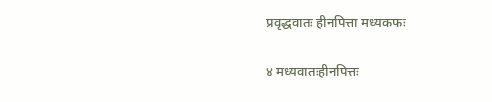प्रवृद्धवातः हीनपित्ता मध्यकफः

४ मध्यवातःहीनपित्तः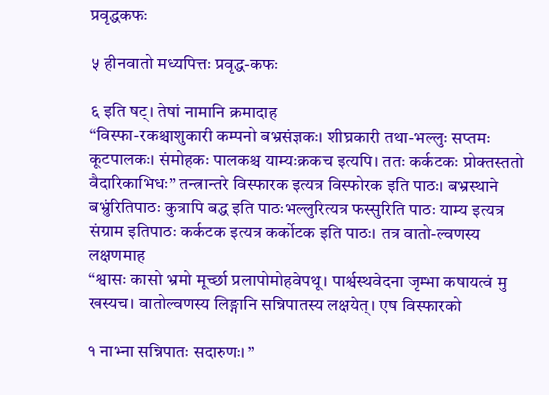प्रवृद्धकफः

५ हीनवातो मध्यपित्तः प्रवृद्ध-कफः

६ इति षट्। तेषां नामानि क्रमादाह
“विस्फा-रकश्चाशुकारी कम्पनो बभ्रसंज्ञकः। शीघ्रकारी तथा-भल्लुः सप्तमः कूटपालकः। संमोहकः पालकश्च याम्यःक्रकच इत्यपि। ततः कर्कटकः प्रोक्तस्ततो वैदारिकाभिधः” तन्त्रान्तरे विस्फारक इत्यत्र विस्फोरक इति पाठः। बभ्रस्थाने बभ्रुंरितिपाठः कुत्रापि बद्ध इति पाठःभल्लुरित्यत्र फस्सुरिति पाठः याम्य इत्यत्र संग्राम इतिपाठः कर्कटक इत्यत्र कर्कोटक इति पाठः। तत्र वातो-ल्वणस्य लक्षणमाह
“श्वासः कासो भ्रमो मूर्च्छा प्रलापोमोहवेपथू। पार्श्वस्थवेदना जृम्भा कषायत्वं मु खस्यच। वातोल्वणस्य लिङ्गानि सन्निपातस्य लक्षयेत्। एष विस्फारको

१ नाभ्ना सन्निपातः सदारुणः। ”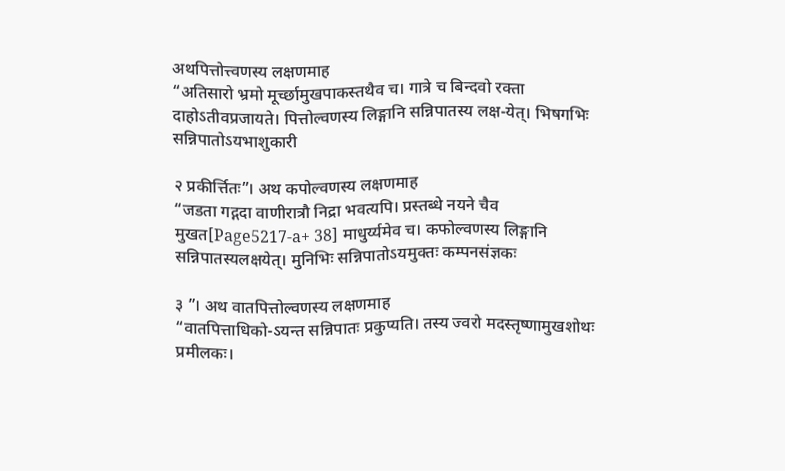अथपित्तोत्त्वणस्य लक्षणमाह
“अतिसारो भ्रमो मूर्च्छामुखपाकस्तथैव च। गात्रे च बिन्दवो रक्ता दाहोऽतीवप्रजायते। पित्तोल्वणस्य लिङ्गानि सन्निपातस्य लक्ष-येत्। भिषगभिः सन्निपातोऽयभाशुकारी

२ प्रकीर्त्तितः”। अथ कपोल्वणस्य लक्षणमाह
“जडता गद्गदा वाणीरात्रौ निद्रा भवत्यपि। प्रस्तब्धे नयने चैव मुखत[Page5217-a+ 38] माधुर्य्यमेव च। कफोल्वणस्य लिङ्गानि सन्निपातस्यलक्षयेत्। मुनिभिः सन्निपातोऽयमुक्तः कम्पनसंज्ञकः

३ ”। अथ वातपित्तोल्वणस्य लक्षणमाह
“वातपित्ताधिको-ऽयन्त सन्निपातः प्रकुप्यति। तस्य ज्वरो मदस्तृष्णामुखशोथः प्रमीलकः।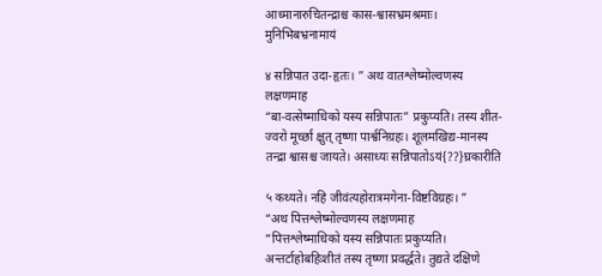आध्मानारुचितन्द्राश्च कास-श्वासभ्रमश्रमाः। मुनिभिबभ्रनामायं

४ सन्निपात उदा-हृतः। ” अथ वातश्लेष्मोल्वणस्य लक्षणमाह
“बा-वत्सेष्माधिको यस्य सन्निपातः” प्रकुप्यति। तस्य शीत-ज्वरो मूर्च्छा क्षुत् तृष्णा पार्श्वनिग्रहः। शूलमखिद्य-मानस्य तन्द्रा श्वासश्च जायते। असाध्यः सन्निपातोऽयं{??}घ्रकारीति

५ कथ्यते। नहि जीवंत्यहोरात्रमगेना-विष्टविग्रहः। ”
“अथ पित्तश्लेष्मोल्वणस्य लक्षणमाह
“पित्तश्लेष्माधिको यस्य सन्निपातः प्रकुप्यति। अन्तर्टाहोबहिःशीतं तस्य तृष्णा प्रवर्द्धते। तुद्यते दक्षिणे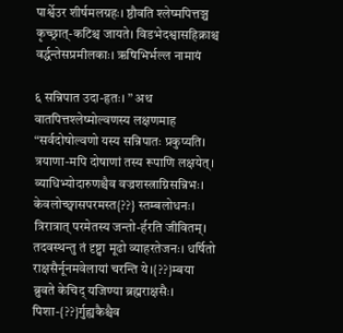पार्श्वेउर शीर्षमलग्रहः। ष्ठौवति श्लेष्मपित्तञ्च कृच्छ्रात्-कटिश्च जायते। विडभेदश्वासहिक्राश्च वर्द्धन्तेसप्रमीलकाः। ऋषिभिर्भल्ल नामायं

६ सन्निपात उदा-हृतः। ” अथ वातपित्तश्लेष्मोल्वणस्य लक्षणमाह
“सर्वदोषोल्वणो यस्य सन्निपातः प्रकुप्यति। त्रयाणा-मपि दोषाणां तस्य रूपाणि लक्षयेत्। व्याधिभ्योदारुणश्चैव वज्रशस्त्राग्निसन्निभः। केवलोच्छ्वासपरमस्त{??} स्तम्बलोधनः। त्रिरात्रात् परमेतस्य जन्तो-र्हरति जीवितम्। तदवस्थन्तु तं दृष्ट्वा मूढो व्याहरतेजनः। धर्षितो राक्षसैर्नूनमवेलायां चरन्ति ये।{??}म्बया ब्रुवते केचिद् यजिण्या ब्रह्मराक्षसैः। पिशा-{??}र्गुह्यकैश्चैव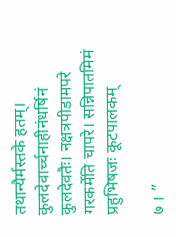तथान्यैर्मस्तके हतम्। कुलदेवार्च्चनाहीनंधर्षिनं कुलदेवतैः। नक्षत्रपीडामपरे गरकर्मेति चापरे। सन्निपातमिमं प्रहुभिषजः कूटपालकम्

७ । ”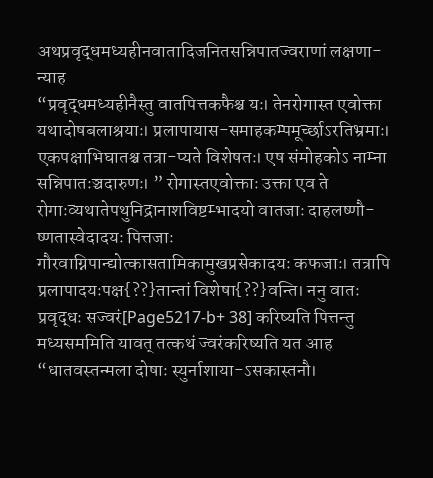अथप्रवृद्धमध्यहीनवातादिजनितसन्निपातज्वराणां लक्षणा-न्याह
“प्रवृद्धमध्यहीनैस्तु वातपित्तकफैश्च यः। तेनरोगास्त एवोक्ता यथादोषबलाश्रयाः। प्रलापायास-समाहकम्पमूर्च्छाऽरतिभ्रमाः। एकपक्षाभिघातश्च तत्रा-प्यते विशेषतः। एष संमोहकोऽ नाम्ना सन्निपातःञ्चदारुणः। ” रोगास्तएवोक्ताः उक्ता एव ते रोगाःव्यथातेपथुनिद्रानाशविष्टम्भादयो वातजाः दाहलष्णौ-ष्णतास्वेदादयः पित्तजाः गौरवाग्निपान्द्योत्कासतामिकामुखप्रसेकादयः कफजाः। तत्रापि प्रलापादयःपक्ष{??}तान्तां विशेषा{??}वन्ति। ननु वातः प्रवृद्धः सज्वरं[Page5217-b+ 38] करिष्यति पित्तन्तु मध्यसममिति यावत् तत्कथं ज्वरंकरिष्यति यत आह
“धातवस्तन्मला दोषाः स्युर्नाशाया-ऽसकास्तनौ।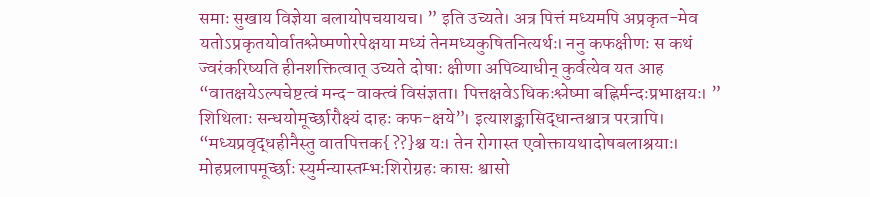समाः सुखाय विज्ञेया बलायोपचयायच। ” इति उच्यते। अत्र पित्तं मध्यमपि अप्रकृत-मेव यतोऽप्रकृतयोर्वातश्लेष्मणोरपेक्षया मध्यं तेनमध्यकुषितनित्यर्थः। ननु कफक्षीणः स कथं ज्वरंकरिष्यति हीनशक्तित्वात् उच्यते दोषाः क्षीणा अपिव्याधीन् कुर्वत्येव यत आह
“वातक्षयेऽल्पचेष्टत्वं मन्द-वाक्त्वं विसंज्ञता। पित्तक्षवेऽधिकःश्लेष्मा बह्निर्मन्दःप्रभाक्षयः। ” शिथिलाः सन्धयोमूर्च्छारौक्ष्यं दाहः कफ-क्षये”। इत्याशङ्कासिद्धान्तश्चात्र परत्रापि।
“मध्यप्रवृद्धहीनैस्तु वातपित्तक{??}श्च यः। तेन रोगास्त एवोक्तायथादोषबलाश्रयाः। मोहप्रलापमूर्च्छाः स्युर्मन्यास्तम्भःशिरोग्रहः कासः श्वासो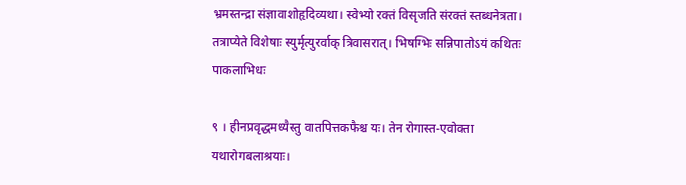भ्रमस्तन्द्रा संज्ञावाशोहृदिव्यथा। स्वेभ्यो रक्तं विसृजति संरक्तं स्तब्धनेत्रता। तत्राप्येते विशेषाः स्युर्मृत्युरर्वाक् त्रिवासरात्। भिषग्भिः सन्निपातोऽयं कथितः पाकलाभिधः

९ । हीनप्रवृद्धमध्यैस्तु वातपित्तकफैश्च यः। तेन रोगास्त-एवोक्ता यथारोगबलाश्रयाः।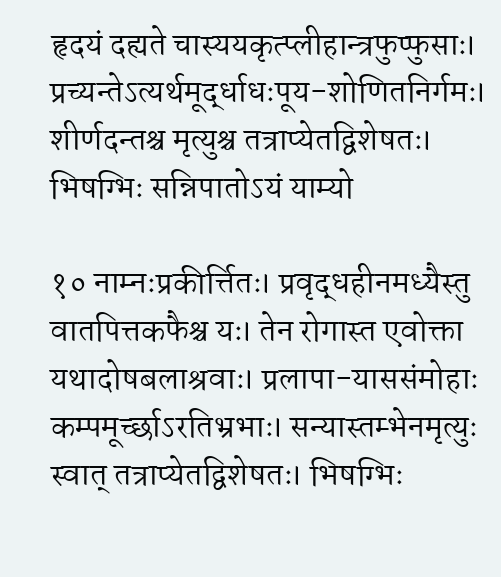हृदयं दह्यते चास्ययकृत्प्लीहान्त्रफुप्फुसाः। प्रच्यन्तेऽत्यर्थमूर्द्धाधःपूय-शोणितनिर्गमः। शीर्णदन्तश्च मृत्युश्च तत्राप्येतद्विशेषतः। भिषग्भिः सन्निपातोऽयं याम्यो

१० नाम्नःप्रकीर्त्तितः। प्रवृद्धहीनमध्यैस्तु वातपित्तकफैश्च यः। तेन रोगास्त एवोक्ता यथादोषबलाश्रवाः। प्रलापा-याससंमोहाः कम्पमूर्च्छाऽरतिभ्रभाः। सन्यास्तम्भेनमृत्युः स्वात् तत्राप्येतद्विशेषतः। भिषग्भिः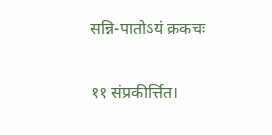सन्नि-पातोऽयं क्रकचः

११ संप्रकीर्त्तित।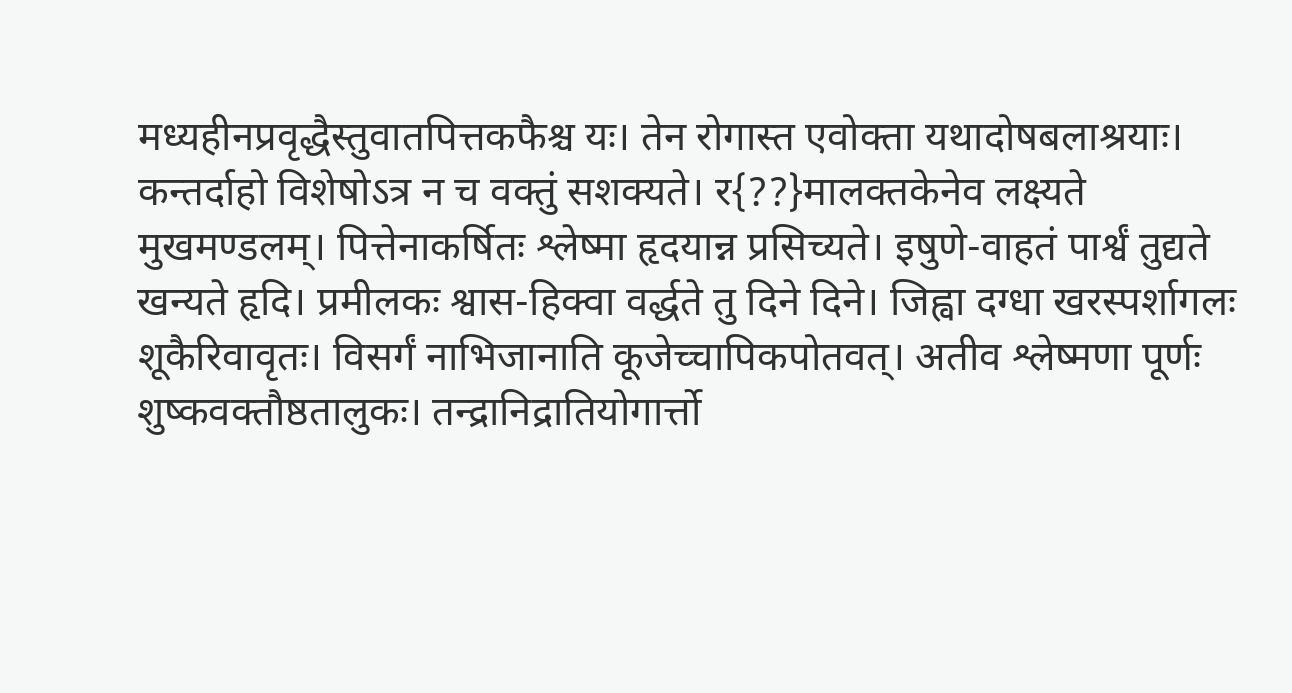मध्यहीनप्रवृद्धैस्तुवातपित्तकफैश्च यः। तेन रोगास्त एवोक्ता यथादोषबलाश्रयाः। कन्तर्दाहो विशेषोऽत्र न च वक्तुं सशक्यते। र{??}मालक्तकेनेव लक्ष्यते मुखमण्डलम्। पित्तेनाकर्षितः श्लेष्मा हृदयान्न प्रसिच्यते। इषुणे-वाहतं पार्श्वं तुद्यते खन्यते हृदि। प्रमीलकः श्वास-हिक्वा वर्द्धते तु दिने दिने। जिह्वा दग्धा खरस्पर्शागलः शूकैरिवावृतः। विसर्गं नाभिजानाति कूजेच्चापिकपोतवत्। अतीव श्लेष्मणा पूर्णः शुष्कवक्तौष्ठतालुकः। तन्द्रानिद्रातियोगार्त्तो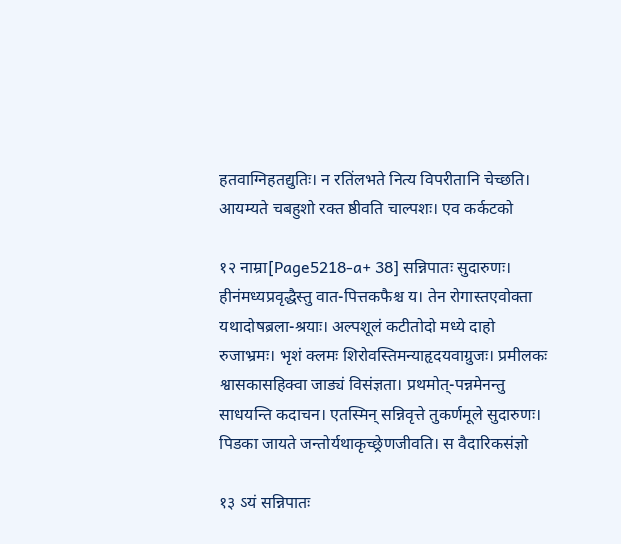हतवाग्निहतद्युतिः। न रतिंलभते नित्य विपरीतानि चेच्छति। आयम्यते चबहुशो रक्त ष्ठीवति चाल्पशः। एव कर्कटको

१२ नाम्रा[Page5218-a+ 38] सन्निपातः सुदारुणः। हीनंमध्यप्रवृद्धैस्तु वात-पित्तकफैश्च य। तेन रोगास्तएवोक्ता यथादोषब्रला-श्रयाः। अल्पशूलं कटीतोदो मध्ये दाहो रुजाभ्रमः। भृशं क्लमः शिरोवस्तिमन्याहृदयवाग्रुजः। प्रमीलकः श्वासकासहिक्वा जाड्यं विसंज्ञता। प्रथमोत्-पन्नमेनन्तु साधयन्ति कदाचन। एतस्मिन् सन्निवृत्ते तुकर्णमूले सुदारुणः। पिडका जायते जन्तोर्यथाकृच्छ्रेणजीवति। स वैदारिकसंज्ञो

१३ ऽयं सन्निपातः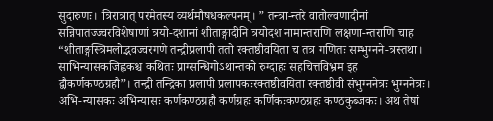सुदारुणः। त्रिरात्रात् परमेतस्य व्यर्थमौषधकल्पनम्। ” तन्त्रा-न्तरे वातोल्वणादीनां सन्निपातज्ज्वरविशेषाणां त्रयो-दशानां शीताङ्गादीनि त्रयोदश नामान्तराणि लक्षणा-न्तराणि चाह
“शीताङ्गस्त्रिमलोद्भवज्वरगणे तन्द्रीप्रलापी ततो रक्तष्ठीवयिता च तत्र गणितः सम्भुग्नने-त्रस्तथा। साभिन्यासकजिह्वकश्च कथितः प्राग्सन्धिगोऽथान्तको रुग्दाहः सहचित्तविभ्रम इह द्वौकर्णकण्ठग्रहौ”। तन्द्री तन्द्रिका प्रलापी प्रलापकःरक्तष्ठीवयिता रक्तष्ठीवी संभुग्ननेत्रः भुग्ननेत्रः। अभि-न्यासकः अभिन्यासः कर्णकण्ठग्रहौ कर्णग्रहः कर्णिकःकण्ठग्रहः कण्ठकुब्जकः। अथ तेषां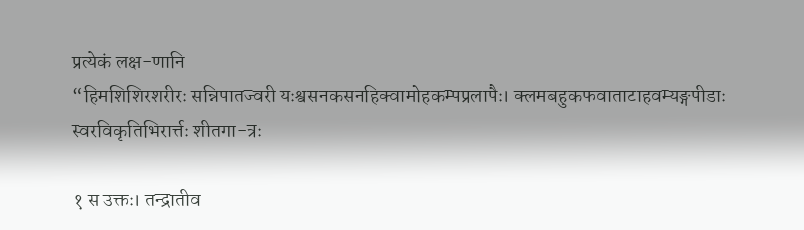प्रत्येकं लक्ष-णानि
“हिमशिशिरशरीरः सन्निपातज्वरी यःश्वसनकसनहिक्वामोहकम्पप्रलापैः। क्लमबहुकफवाताटाहवम्यङ्गपीडाः स्वरविकृतिभिरार्त्तः शीतगा-त्रः

१ स उक्तः। तन्द्रातीव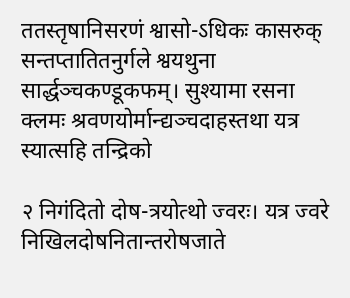ततस्तृषानिसरणं श्वासो-ऽधिकः कासरुक् सन्तप्तातितनुर्गले श्वयथुना सार्द्धञ्चकण्डूकफम्। सुश्यामा रसना क्लमः श्रवणयोर्मान्द्यञ्चदाहस्तथा यत्र स्यात्सहि तन्द्रिको

२ निगंदितो दोष-त्रयोत्थो ज्वरः। यत्र ज्वरे निखिलदोषनितान्तरोषजाते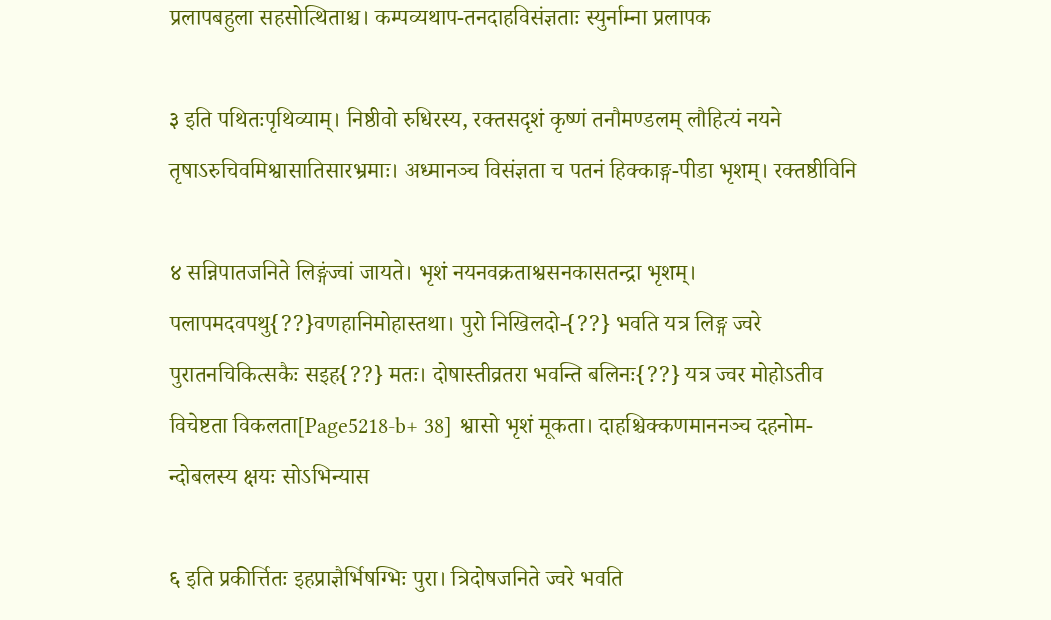प्रलापबहुला सहसोत्थिताश्च। कम्पव्यथाप-तनदाहविसंज्ञताः स्युर्नाम्ना प्रलापक

३ इति पथितःपृथिव्याम्। निष्ठीवो रुधिरस्य, रक्तसदृशं कृष्णं तनौमण्डलम् लौहित्यं नयने तृषाऽरुचिवमिश्वासातिसारभ्रमाः। अध्मानञ्च विसंज्ञता च पतनं हिक्काङ्ग-पीडा भृशम्। रक्तष्ठीविनि

४ सन्निपातजनिते लिङ्गंज्वां जायते। भृशं नयनवक्रताश्वसनकासतन्द्रा भृशम्। पलापमदवपथु{??}वणहानिमोहास्तथा। पुरो निखिलदो-{??} भवति यत्र लिङ्ग ज्वरे पुरातनचिकित्सकैः सइह{??} मतः। दोषास्तीव्रतरा भवन्ति बलिनः{??} यत्र ज्वर मोहोऽतीव विचेष्टता विकलता[Page5218-b+ 38] श्वासो भृशं मूकता। दाहश्चिक्कणमाननञ्च दहनोम-न्दोबलस्य क्षयः सोऽभिन्यास

६ इति प्रकीर्त्तितः इहप्राज्ञैर्भिषग्भिः पुरा। त्रिदोषजनिते ज्वरे भवति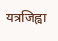यत्रजिह्वा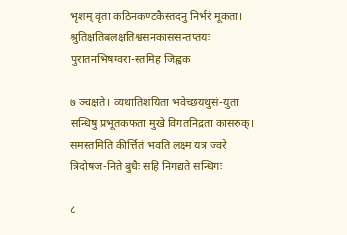भृशम् वृता कठिनकण्टकैस्तदनु निर्भरं मूकता। श्रुतिक्षतिबलक्षतिश्वसनकाससन्तप्तयः पुरातनभिषग्वरा-स्तमिह जिह्वक

७ ञ्चक्षते। व्यथातिशयिता भवेच्छयथुसं-युता सन्धिषु प्रभूतकफता मुखे विगतनिद्रता कासरुक्। समस्तमिति कीर्त्तितं भवति लक्ष्म यत्र ज्वरे त्रिदोषज-निते बुधैः सहि निगद्यते सन्धिगः

८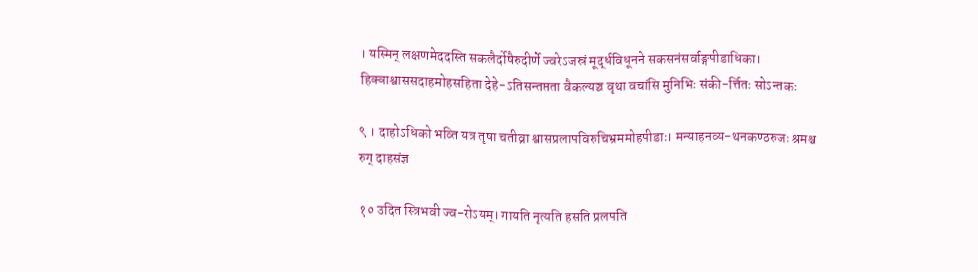। यस्मिन् लक्षणमेददस्ति सकलैर्दोषैरुदीर्णे ज्वरेऽजस्रं मूर्द्धविधूनने सकसनंसर्वाङ्गपीडाधिका। हिक्वाश्वाससदाहमोहसहिता देहे-ऽतिसन्तप्तता वैकल्यञ्च वृथा वचांसि मुनिभिः संकी-र्त्तितः सोऽन्तकः

९ । दाहोऽधिको भव्ति यत्र तृषा चतीव्रा श्वासप्रलापविरुचिभ्रममोहपीडाः। मन्याहनव्य-थनकण्ठरुजः श्रमश्च रुग् दाहसंज्ञ

१० उदित स्त्रिभवी ज्व-रोऽयम्। गायति नृत्यति हसति प्रलपति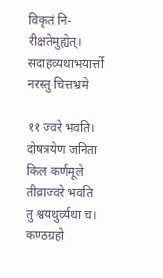विकृतं नि-रीक्षतेमुह्येत्। सदाहव्यथाभयार्त्तो नरस्तु चित्तभ्रमे

११ ज्वरे भवति। दोषत्रयेण जनिता किल कर्णमूले तीव्राज्वरे भवति तु श्वयथुर्व्यथा च। कण्ठग्रहो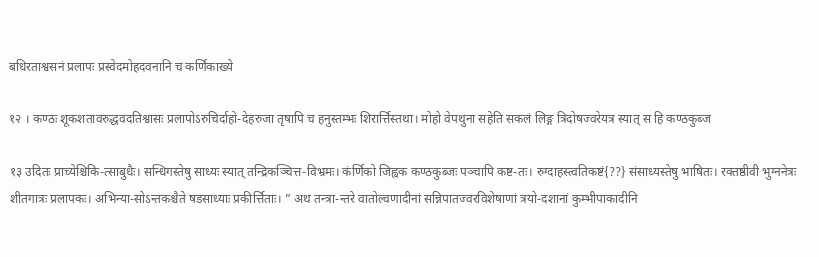बधिरताश्वसनं प्रलापः प्रस्वेदमोहदवनानि च कर्णिकाख्ये

१२ । कण्ठः शूकशतावरुद्धवदतिश्वासः प्रलापोऽरुचिर्दाहो-देहरुजा तृषापि च हनुस्तम्भः शिरार्त्तिस्तथा। मोहो वेपथुना सहेति सकलं लिङ्ग त्रिदोषज्वरेयत्र स्यात् स हि कण्ठकुब्ज

१३ उदितः प्राच्येश्चिकि-त्साबुधैः। सन्धिगस्तेषु साध्यः स्यात् तन्द्रिकञ्चित्त-विभ्रमः। कंर्णिको जिह्वक कण्ठकुब्जः पञ्चापि कष्ट-तः। रुग्दाहस्त्वतिकष्टं{??} संसाध्यस्तेषु भाषितः। रक्तष्ठीवी भुग्ननेत्रः शीतगात्रः प्रलापकः। अभिन्या-सोऽन्तकश्चैते षडसाध्याः प्रकीर्त्तिताः। ” अथ तन्त्रा-न्तरे वातोल्वणादीनां सन्निपातज्वरविशेषाणां त्रयो-दशानां कुम्भीपाकादीनि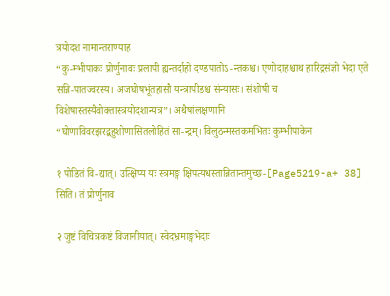त्रयोदश नामान्तराण्याह
“कु-म्भीपाकः प्रोर्णुनावः प्रलापी ह्यन्तर्दाहो दण्डपातोऽ-न्तकश्च। एणोदाहश्चाथ हारिद्रसंज्ञो भेदा एते सन्नि-पातज्वरस्य। अजघोषभूंतहासौ यन्त्रापीडश्च संन्यासः। संशोषी च विशेषास्तस्यैवोक्तास्त्रयोदशान्यत्र”। अथैषांलक्षणानि
“घोणाविवरझरद्बहुशोणासितलोहितं सा-न्द्रम्। विलुठन्मस्तकमभितः कुम्भीपाकेन

१ पोडितं वि-द्यात्। उत्क्षिप्य यः स्त्रमङ्ग क्षिपत्यधस्तान्नितान्तमुच्छ-[Page5219-a+ 38] सिति। तं प्रोर्णुनाव

२ जुष्टं विचित्रकष्टं विजानीयात्। स्वेदभ्रमाङ्गभेदाः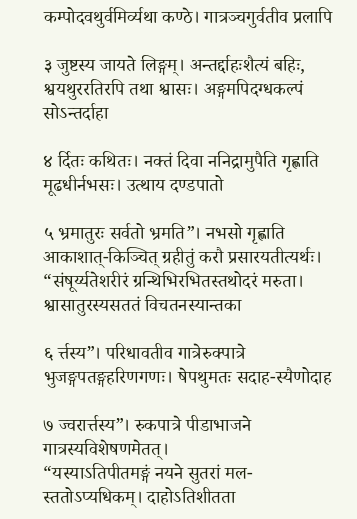कम्पोदवथुर्वमिर्व्यथा कण्ठे। गात्रञ्चगुर्वतीव प्रलापि

३ जुष्टस्य जायते लिङ्गम्। अन्तर्द्दाहःशैत्यं बहिः, श्वयथुररतिरपि तथा श्वासः। अङ्गमपिदग्धकल्पं सोऽन्तर्दाहा

४ र्दितः कथितः। नक्तं दिवा ननिद्रामुपैति गृह्णाति मूढधीर्नभसः। उत्थाय दण्डपातो

५ भ्रमातुरः सर्वतो भ्रमति”। नभसो गृह्णाति आकाशात्-किञ्चित् ग्रहीतुं करौ प्रसारयतीत्यर्थः।
“संषूर्य्यतेशरीरं ग्रन्थिभिरभितस्तथोदरं मरुता। श्वासातुरस्यसततं विचतनस्यान्तका

६ र्त्तस्य”। परिधावतीव गात्रेरुक्पात्रे भुजङ्गपतङ्गहरिणगणः। षेपथुमतः सदाह-स्यैणोदाह

७ ज्वरार्त्तस्य”। रुकपात्रे पीडाभाजने गात्रस्यविशेषणमेतत्।
“यस्याऽतिपीतमङ्गं नयने सुतरां मल-स्ततोऽप्यधिकम्। दाहोऽतिशीतता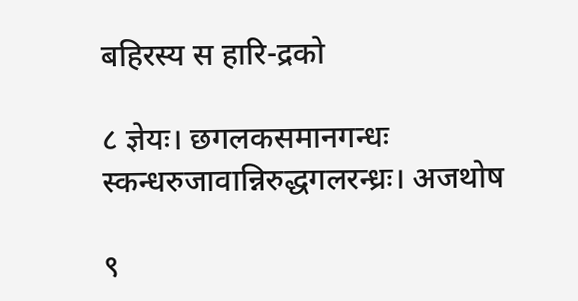बहिरस्य स हारि-द्रको

८ ज्ञेयः। छगलकसमानगन्धः स्कन्धरुजावान्निरुद्धगलरन्ध्रः। अजथोष

९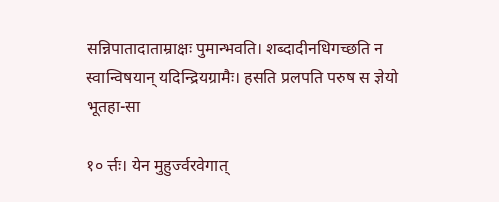सन्निपातादाताम्राक्षः पुमान्भवति। शब्दादीनधिगच्छति न स्वान्विषयान् यदिन्द्रियग्रामैः। हसति प्रलपति परुष स ज्ञेयो भूतहा-सा

१० र्त्तः। येन मुहुर्ज्वरवेगात्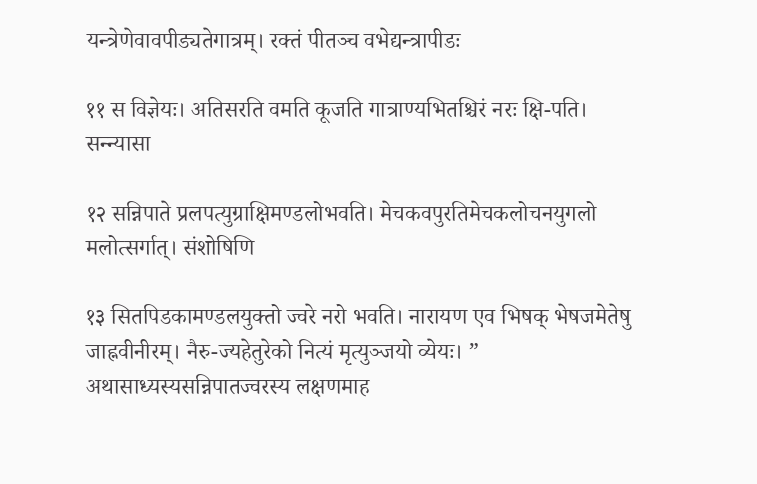यन्त्रेणेवावपीड्यतेगात्रम्। रक्तं पीतञ्च वभेद्यन्त्रापीडः

११ स विज्ञेयः। अतिसरति वमति कूजति गात्राण्यभितश्चिरं नरः क्षि-पति। सन्न्यासा

१२ सन्निपाते प्रलपत्युग्राक्षिमण्डलोभवति। मेचकवपुरतिमेचकलोचनयुगलो मलोत्सर्गात्। संशोषिणि

१३ सितपिडकामण्डलयुक्तो ज्वरे नरो भवति। नारायण एव भिषक् भेषजमेतेषु जाह्नवीनीरम्। नैरु-ज्यहेतुरेको नित्यं मृत्युञ्जयो व्येयः। ” अथासाध्यस्यसन्निपातज्वरस्य लक्षणमाह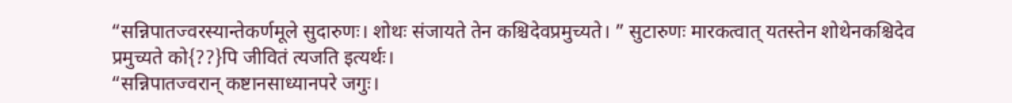“सन्निपातज्वरस्यान्तेकर्णमूले सुदारुणः। शोथः संजायते तेन कश्चिदेवप्रमुच्यते। ” सुटारुणः मारकत्वात् यतस्तेन शोथेनकश्चिदेव प्रमुच्यते को{??}पि जीवितं त्यजति इत्यर्थः।
“सन्निपातज्वरान् कष्टानसाध्यानपरे जगुः।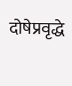दोषेप्रवृद्धे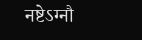नष्टेऽग्नौ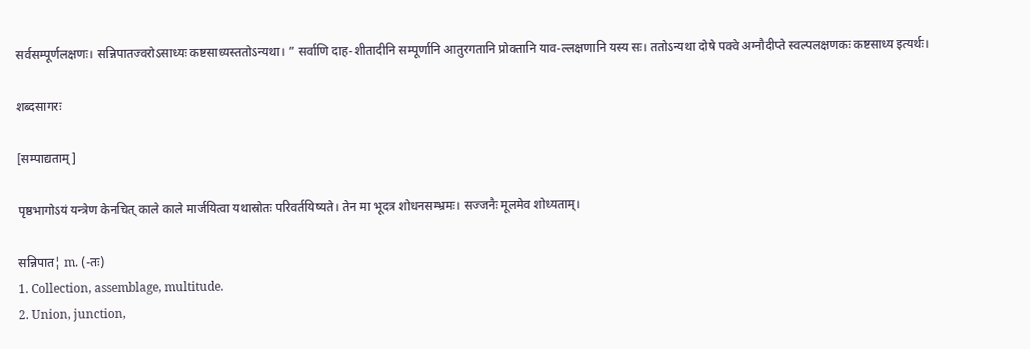सर्वसम्पूर्णलक्षणः। सन्निपातज्वरोऽसाध्यः कष्टसाध्यस्ततोऽन्यथा। ” सर्वाणि दाह-शीतादीनि सम्पूर्णानि आतुरगतानि प्रोक्तानि याव-ल्लक्षणानि यस्य सः। ततोऽन्यथा दोषे पक्वे अग्नौदीप्ते स्वल्पलक्षणकः कष्टसाध्य इत्यर्थः।

शब्दसागरः

[सम्पाद्यताम्]

पृष्ठभागोऽयं यन्त्रेण केनचित् काले काले मार्जयित्वा यथास्रोतः परिवर्तयिष्यते। तेन मा भूदत्र शोधनसम्भ्रमः। सज्जनैः मूलमेव शोध्यताम्।

सन्निपात¦ m. (-तः)
1. Collection, assemblage, multitude.
2. Union, junction,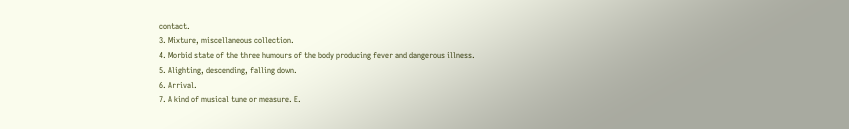contact.
3. Mixture, miscellaneous collection.
4. Morbid state of the three humours of the body producing fever and dangerous illness.
5. Alighting, descending, falling down.
6. Arrival.
7. A kind of musical tune or measure. E.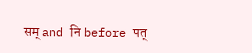सम् and नि before पत्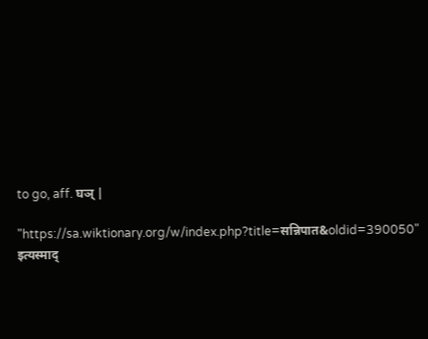to go, aff. घञ् |

"https://sa.wiktionary.org/w/index.php?title=सन्निपात&oldid=390050" इत्यस्माद्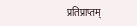प्रतिप्राप्तम्